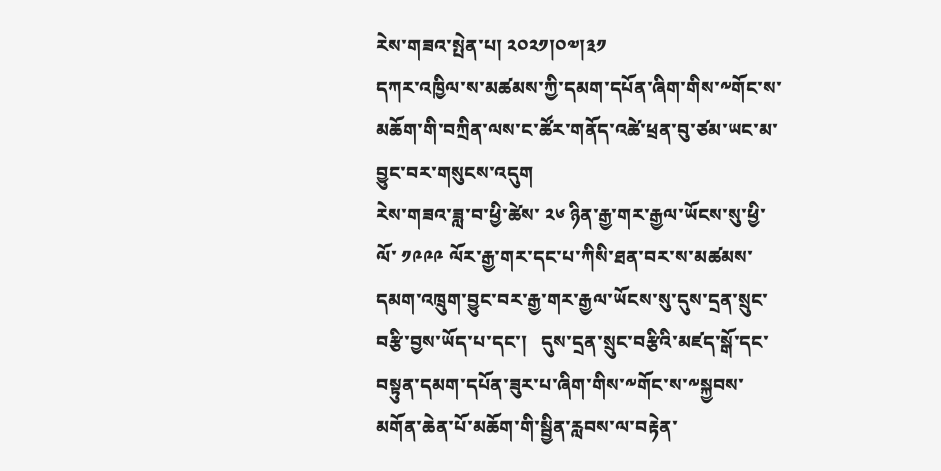རེས་གཟའ་སྤེན་པ། ༢༠༢༡།༠༧།༣༡
དཀར་འཁྱིལ་ས་མཚམས་ཀྱི་དམག་དཔོན་ཞིག་གིས་༸གོང་ས་མཆོག་གི་བཀྲིན་ལས་ང་ཚོར་གནོད་འཚེ་ཕྲན་བུ་ཙམ་ཡང་མ་བྱུང་བར་གསུངས་འདུག
རེས་གཟའ་ཟླ་བ་ཕྱི་ཚེས་ ༢༦ ཉིན་རྒྱ་གར་རྒྱལ་ཡོངས་སུ་ཕྱི་ལོ་ ༡༩༩༩ ལོར་རྒྱ་གར་དང་པ་ཀིསི་ཐན་བར་ས་མཚམས་དམག་འཁྲུག་བྱུང་བར་རྒྱ་གར་རྒྱལ་ཡོངས་སུ་དུས་དྲན་སྲུང་བརྩི་བྱས་ཡོད་པ་དང་།   དུས་དྲན་སྲུང་བརྩིའི་མཛད་སྒོ་དང་བསྟུན་དམག་དཔོན་ཟུར་པ་ཞིག་གིས་༸གོང་ས་༸སྐྱབས་མགོན་ཆེན་པོ་མཆོག་གི་སྦྱིན་རླབས་ལ་བརྟེན་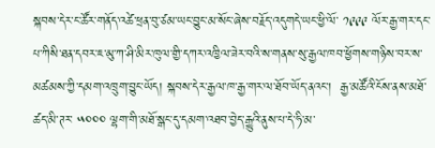སྐབས་དེར་ང་ཚོར་གནོད་འཚེ་ཕྲན་བུ་ཙམ་ཡང་བྱུང་མ་སོང་ཞེས་བརྗོད་འདུགདེ་ཡང་ཕྱི་ལོ་ ༡༩༩༩ ལོར་རྒྱ་གར་དང་པ་ཀིསི་ཐན་དབར་ཇ་མུ་ཀ་ཤི་མིར་ཁུལ་གྱི་དཀར་འཁྱིལ་ཟེར་བའི་ས་གནས་སུ་རྒྱལ་ཁབ་ཕྱོགས་གཉིས་བར་ས་མཚམས་ཀྱི་དམག་འཁྲུག་བྱུང་ཡོད། སྐབས་དེར་རྒྱལ་ཁ་རྒྱ་གར་ལ་ཐོབ་ཡོད་ནའང་།  རྒྱ་མཚོའི་ངོས་ནས་མཐོ་ཚད་མི་ཊར་ ༥༠༠༠ ལྷག་གི་མཐོ་སྒང་དུ་དམག་འཐབ་བྱེད་རྒྱུའི་ནུས་པ་དེ་ཧི་མ་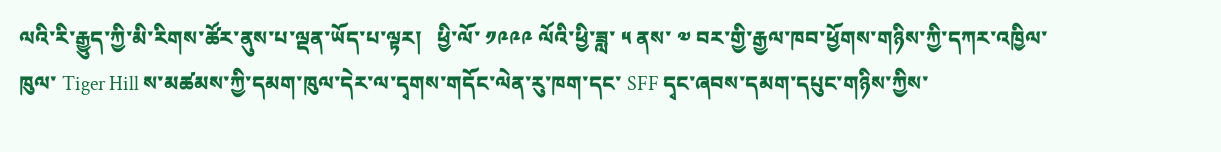ལའི་རི་རྒྱུད་ཀྱི་མི་རིགས་ཚོར་ནུས་པ་ལྡན་ཡོད་པ་ལྟར།   ཕྱི་ལོ་ ༡༩༩༩ ལོའི་ཕྱི་ཟླ་ ༥ ནས་ ༧ བར་གྱི་རྒྱལ་ཁབ་ཕྱོགས་གཉིས་ཀྱི་དཀར་འཁྱིལ་ཁུལ་ Tiger Hill ས་མཚམས་ཀྱི་དམག་ཁུལ་དེར་ལ་དྭགས་གདོང་ལེན་རུ་ཁག་དང་ SFF དྭང་ཞབས་དམག་དཔུང་གཉིས་ཀྱིས་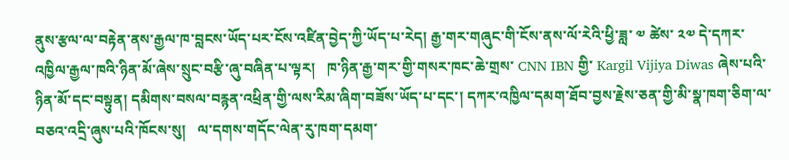ནུས་རྩལ་ལ་བརྟེན་ནས་རྒྱལ་ཁ་བླངས་ཡོད་པར་ངོས་འཛིན་བྱེད་ཀྱི་ཡོད་པ་རེད། རྒྱ་གར་གཞུང་གི་ངོས་ནས་ལོ་རེའི་ཕྱི་ཟླ་ ༧ ཚེས་ ༢༧ དེ་དཀར་འཁྱིལ་རྒྱལ་ཁའི་ཉིན་མོ་ཞེས་སྲུང་བརྩི་ཞུ་བཞིན་པ་ལྟར།   ཁ་ཉིན་རྒྱ་གར་གྱི་གསར་ཁང་ཆེ་གྲས་ CNN IBN གྱི་ Kargil Vijiya Diwas ཞེས་པའི་ཉིན་མོ་དང་བསྟུན། དམིགས་བསལ་བརྙན་འཕྲིན་གྱི་ལས་རིམ་ཞིག་བཟོས་ཡོད་པ་དང་། དཀར་འཁྱིལ་དམག་ཐོབ་བྱས་རྗེས་ཅན་གྱི་མི་སྣ་ཁག་ཅིག་ལ་བཅའ་འདྲི་ཞུས་པའི་ཁོངས་སུ།   ལ་དགས་གདོང་ལེན་རུ་ཁག་དམག་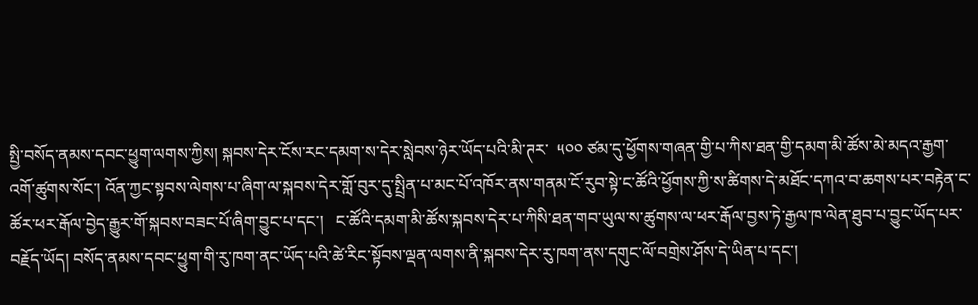སྤྱི་བསོད་ནམས་དབང་ཕྱུག་ལགས་ཀྱིས། སྐབས་དེར་ངོས་རང་དམག་ས་དེར་སླེབས་ཉེར་ཡོད་པའི་མི་ཊར་  ༥༠༠ ཙམ་དུ་ཕྱོགས་གཞན་གྱི་པ་ཀིས་ཐན་གྱི་དམག་མི་ཚོས་མེ་མདའ་རྒྱག་འགོ་ཚུགས་སོང་། འོན་ཀྱང་སྟབས་ལེགས་པ་ཞིག་ལ་སྐབས་དེར་གློ་བུར་དུ་སྤྲིན་པ་མང་པོ་འཁོར་ནས་གནམ་ངོ་རུབ་སྟེ་ང་ཚོའི་ཕྱོགས་ཀྱི་ས་ཚིགས་དེ་མཐོང་དཀའ་བ་ཆགས་པར་བརྟེན་ང་ཚོར་ཕར་རྒོལ་བྱེད་རྒྱུར་གོ་སྐབས་བཟང་པོ་ཞིག་བྱུང་པ་དང་།   ང་ཚོའི་དམག་མི་ཚོས་སྐབས་དེར་པ་ཀིསི་ཐན་གབ་ཡུལ་ས་ཚུགས་ལ་ཕར་རྒོལ་བྱས་ཏེ་རྒྱལ་ཁ་ལེན་ཐུབ་པ་བྱུང་ཡོད་པར་བརྗོད་ཡོད། བསོད་ནམས་དབང་ཕྱུག་གི་རུ་ཁག་ནང་ཡོད་པའི་ཚེ་རིང་སྟོབས་ལྡན་ལགས་ནི་སྐབས་དེར་རུ་ཁག་ནས་དགུང་ལོ་བགྲེས་ཤོས་དེ་ཡིན་པ་དང་།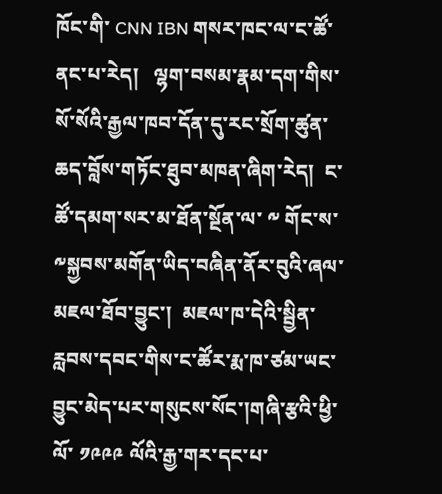ཁོང་གི་ CNN IBN གསར་ཁང་ལ་ང་ཚོ་ནང་པ་རེད།   ལྷག་བསམ་རྣམ་དག་གིས་སོ་སོའི་རྒྱལ་ཁབ་དོན་དུ་རང་སྲོག་ཚུན་ཆད་བློས་གཏོང་ཐུབ་མཁན་ཞིག་རེད།  ང་ཚོ་དམག་སར་མ་ཐོན་སྔོན་ལ་ ༸ གོང་ས་༸སྐྱབས་མགོན་ཡིད་བཞིན་ནོར་བུའི་ཞལ་མཇལ་ཐོབ་བྱུང་།  མཇལ་ཁ་དེའི་སྦྱིན་རླབས་དབང་གིས་ང་ཚོར་རྨ་ཁ་ཙམ་ཡང་བྱུང་མེད་པར་གསུངས་སོང་།གཞི་རྩའི་ཕྱི་ལོ་ ༡༩༩༩ ལོའི་རྒྱ་གར་དང་པ་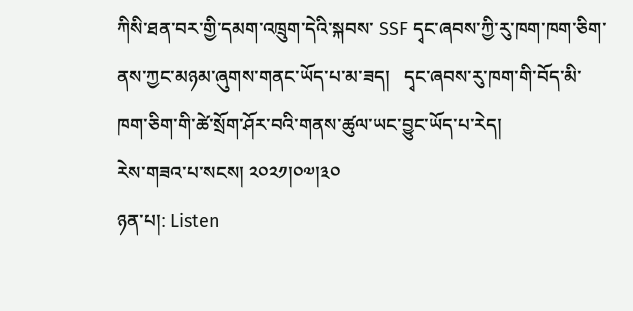ཀིསི་ཐན་བར་གྱི་དམག་འཁྲུག་དེའི་སྐབས་ SSF དྭང་ཞབས་ཀྱི་རུ་ཁག་ཁག་ཅིག་ནས་ཀྱང་མཉམ་ཞུགས་གནང་ཡོད་པ་མ་ཟད།   དྭང་ཞབས་རུ་ཁག་གི་བོད་མི་ཁག་ཅིག་གི་ཚེ་སྲོག་ཤོར་བའི་གནས་ཚུལ་ཡང་བྱུང་ཡོད་པ་རེད།
རེས་གཟའ་པ་སངས། ༢༠༢༡།༠༧།༣༠
ཉན་པ།: Listen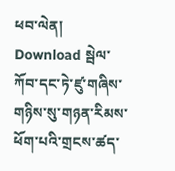ཕབ་ལེན། Download སྦེལ་ཀོབ་དང་ཏེ་ཛུ་གཞིས་གཉིས་སུ་གཉན་རིམས་ཕོག་པའི་གྲངས་ཚད་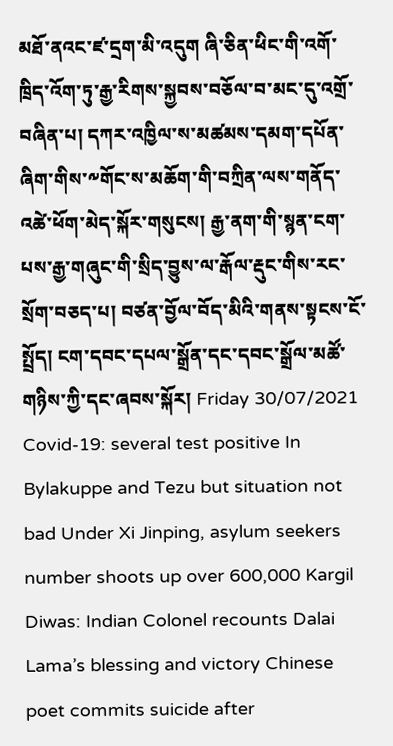མཐོ་ནའང་ཛ་དྲག་མི་འདུག ཞི་ཅིན་ཕིང་གི་འགོ་ཁྲིད་འོག་ཏུ་རྒྱ་རིགས་སྐྱབས་བཅོལ་བ་མང་དུ་འགྲོ་བཞིན་པ། དཀར་འཁྱིལ་ས་མཚམས་དམག་དཔོན་ཞིག་གིས་༸གོང་ས་མཆོག་གི་བཀྲིན་ལས་གནོད་འཚེ་ཕོག་མེད་སྐོར་གསུངས། རྒྱ་ནག་གི་སྙན་ངག་པས་རྒྱ་གཞུང་གི་སྲིད་བྱུས་ལ་རྒོལ་རྡུང་གིས་རང་སྲོག་བཅད་པ། བཙན་བྱོལ་བོད་མིའི་གནས་སྟངས་ངོ་སྤྲོད། ངག་དབང་དཔལ་སྒྲོན་དང་དབང་སྒྲོལ་མཚོ་གཉིས་ཀྱི་དང་ཞབས་སྐོར། Friday 30/07/2021 Covid-19: several test positive In Bylakuppe and Tezu but situation not bad Under Xi Jinping, asylum seekers number shoots up over 600,000 Kargil Diwas: Indian Colonel recounts Dalai Lama’s blessing and victory Chinese poet commits suicide after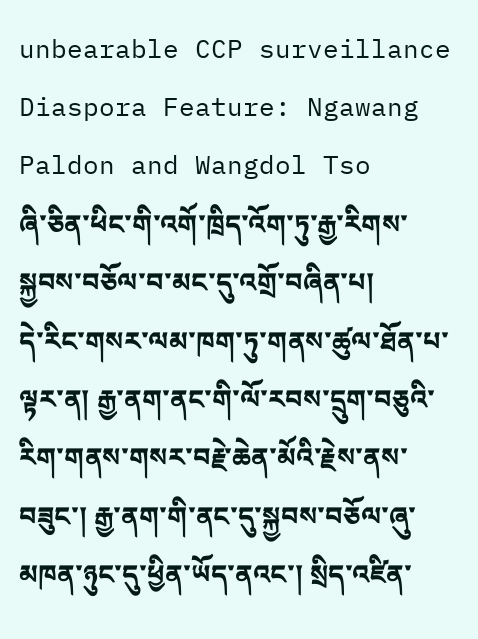unbearable CCP surveillance Diaspora Feature: Ngawang Paldon and Wangdol Tso
ཞི་ཅིན་ཕིང་གི་འགོ་ཁྲིད་འོག་ཏུ་རྒྱ་རིགས་སྐྱབས་བཅོལ་བ་མང་དུ་འགྲོ་བཞིན་པ།
དེ་རིང་གསར་ལམ་ཁག་ཏུ་གནས་ཚུལ་ཐོན་པ་ལྟར་ན། རྒྱ་ནག་ནང་གི་ལོ་རབས་དྲུག་བཅུའི་རིག་གནས་གསར་བརྗེ་ཆེན་མོའི་རྗེས་ནས་བཟུང་། རྒྱ་ནག་གི་ནང་དུ་སྐྱབས་བཅོལ་ཞུ་མཁན་ཉུང་དུ་ཕྱིན་ཡོད་ནའང་། སྲིད་འཛིན་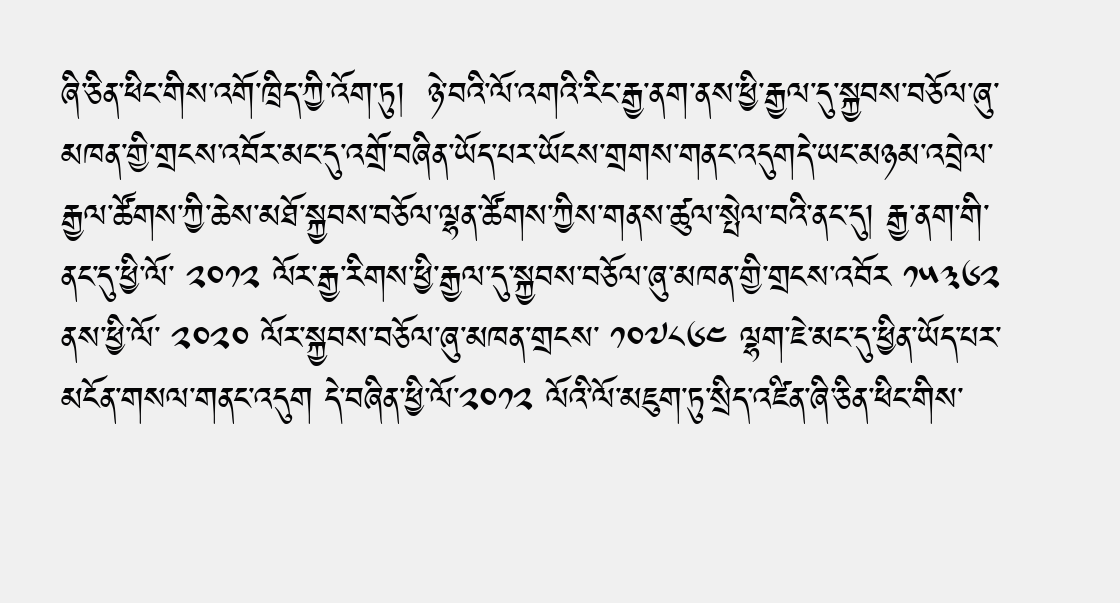ཞི་ཅིན་ཕིང་གིས་འགོ་ཁྲིད་ཀྱི་འོག་ཏུ།  ཉེ་བའི་ལོ་འགའི་རིང་རྒྱ་ནག་ནས་ཕྱི་རྒྱལ་དུ་སྐྱབས་བཅོལ་ཞུ་མཁན་གྱི་གྲངས་འབོར་མང་དུ་འགྲོ་བཞིན་ཡོད་པར་ཡོངས་གྲགས་གནང་འདུགདེ་ཡང་མཉམ་འབྲེལ་རྒྱལ་ཚོགས་ཀྱི་ཆེས་མཐོ་སྐྱབས་བཅོལ་ལྷན་ཚོགས་ཀྱིས་གནས་ཚུལ་སྤེལ་བའི་ནང་དུ། རྒྱ་ནག་གི་ནང་དུ་ཕྱི་ལོ་ ༢༠༡༢ ལོར་རྒྱ་རིགས་ཕྱི་རྒྱལ་དུ་སྐྱབས་བཅོལ་ཞུ་མཁན་གྱི་གྲངས་འབོར ༡༥༣༦༢ ནས་ཕྱི་ལོ་ ༢༠༢༠ ལོར་སྐྱབས་བཅོལ་ཞུ་མཁན་གྲངས་ ༡༠༧༨༦༤ ལྷག་ཇེ་མང་དུ་ཕྱིན་ཡོད་པར་མངོན་གསལ་གནང་འདུག དེ་བཞིན་ཕྱི་ལོ་༢༠༡༢ ལོའི་ལོ་མཇུག་ཏུ་སྲིད་འཛིན་ཞི་ཅིན་ཕིང་གིས་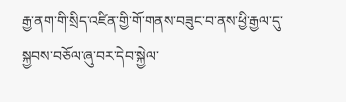རྒྱ་ནག་གི་སྲིད་འཛིན་གྱི་གོ་གནས་བཟུང་བ་ནས་ཕྱི་རྒྱལ་དུ་སྐྱབས་བཅོལ་ཞུ་བར་དེབ་སྐྱེལ་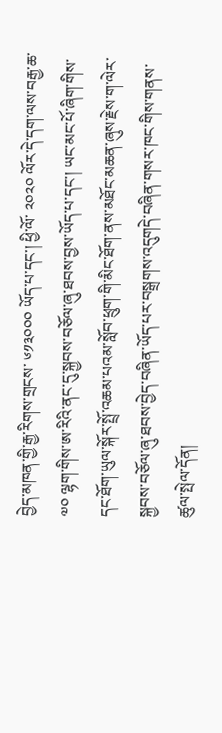བྱེད་མཁན་གྱི་རྒྱ་རིགས་གྲངས་ ༦༡༣༠༠༠ ཡོད་པ་དང་། ཕྱི་ལོ་ ༢༠༢༠ ལོར་དེ་དག་ལས་བརྒྱ་ཆ་ ༧༠ ལྷག་གིས་ཨ་རིའི་ནང་དུ་སྐྱབས་བཅོལ་ཞུ་ཐབས་བྱས་ཡོད་པ་དང་། ཡང་མང་པོ་ཞིག་གིས་དང་ཐོག་ཡུལ་སྐོར་སྤྲོ་འཆམ་པའམ་སློབ་ཕྲུག་གི་མིང་ཐོག་ནས་མཐོང་མཆན་ཞུས་རྗེས་ག་ལེར་སྐྱབས་བཅོལ་ཞུ་ཐབས་བྱེད་བཞིན་ཡོད་པར་བསྒྲགས་འདུགདེ་བཞིན་གསར་ཁང་གིས་གནས་ཚུལ་སྤེལ་དོན།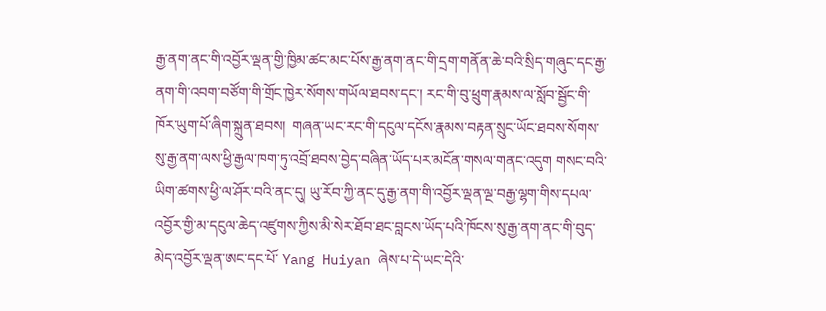རྒྱ་ནག་ནང་གི་འབྱོར་ལྡན་གྱི་ཁྱིམ་ཚང་མང་པོས་རྒྱ་ནག་ནང་གི་དྲག་གནོན་ཆེ་བའི་སྲིད་གཞུང་དང་རྒྱ་ནག་གི་འབག་བཙོག་གི་གྲོང་ཁྱེར་སོགས་གཡོལ་ཐབས་དང་། རང་གི་བུ་ཕྲུག་རྣམས་ལ་སློབ་སྦྱོང་གི་ཁོར་ཡུག་པོ་ཞིག་སྐྲུན་ཐབས།  གཞན་ཡང་རང་གི་དངུལ་དངོས་རྣམས་བརྟན་སྲུང་ཡོང་ཐབས་སོགས་སུ་རྒྱ་ནག་ལས་ཕྱི་རྒྱལ་ཁག་ཏུ་འབྲོ་ཐབས་བྱེད་བཞིན་ཡོད་པར་མངོན་གསལ་གནང་འདུག གསང་བའི་ཡིག་ཚགས་ཕྱི་ལ་ཤོར་བའི་ནང་དུ། ཡུ་རོབ་ཀྱི་ནང་དུ་རྒྱ་ནག་གི་འབྱོར་ལྡན་ལྔ་བརྒྱ་ལྷག་གིས་དཔལ་འབྱོར་གྱི་མ་དངུལ་ཆེད་འཛུགས་ཀྱིས་མི་སེར་ཐོབ་ཐང་བླངས་ཡོད་པའི་ཁོངས་སུ་རྒྱ་ནག་ནང་གི་བུད་མེད་འབྱོར་ལྡན་ཨང་དང་པོ་ Yang Huiyan ཞེས་པ་དེ་ཡང་དེའི་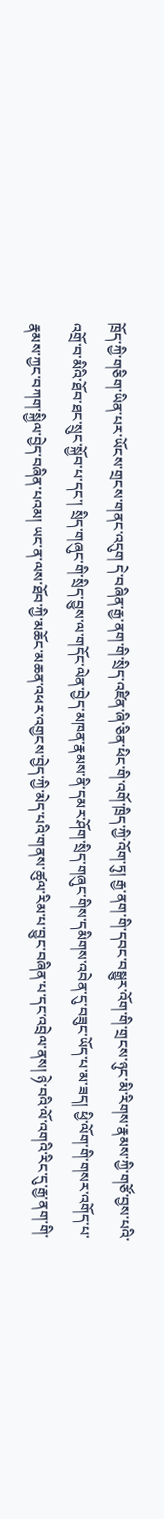ཁྲོད་ཀྱི་གཅིག་ཡིན་པར་ཡོངས་གྲངས་གནང་འདུག དེ་བཞིན་རྒྱ་ནག་གི་སྲིད་འཛིན་ཞི་ཅིན་ཕིང་གི་འགོ་ཁྲིད་ཀྱི་འོག་ཏུ། རྒྱ་ནག་གི་དབང་བསྒྱུར་འོག་གི་གྲངས་ཉུང་མི་རིགས་རྣམས་ཀྱི་གཙོ་བྱས་པའི་འགྲོ་བ་མིའི་ཐོབ་ཐང་སྲུང་སྐྱོབ་པ་དང་། སྲིད་གཞུང་གི་སྲིད་བྱུས་ལ་གདོང་ལེན་བྱེད་མཁན་རྣམས་ནི་དམར་ཤོག་སྲིད་གཞུང་གིས་དམིགས་འབེན་དུ་བཟུང་ཡོད་པ་མ་ཟད། ཕྱི་ལོག་གི་གསར་འགོད་པ་རྣམས་ཀྱང་བཀག་སྐྱིལ་བྱེད་བཞིན་པའམ། ཡང་ན་ལས་ཐོབ་ཀྱི་མཆོང་མཆན་འཕར་འགྱངས་བྱེད་ཀྱི་མེད་པའི་གནས་ཚུལ་རིམ་པ་བྱུང་བཞིན་པ་དང་འབྲེལ་ནས། ཉེ་བའི་ལོ་འགའི་རིང་དུ་རྒྱ་ནག་གི་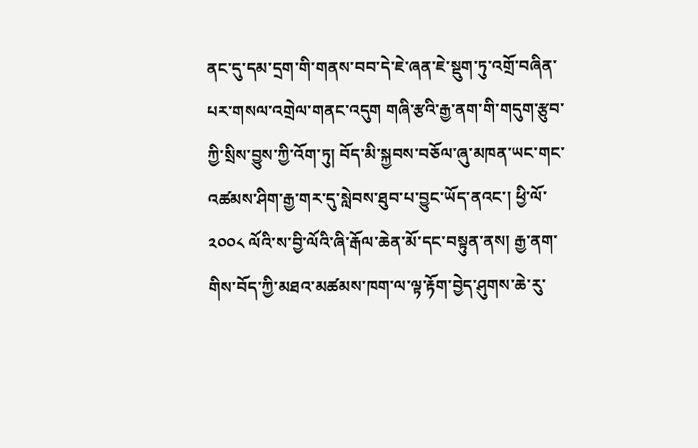ནང་དུ་དམ་དྲག་གི་གནས་བབ་དེ་ཇེ་ཞན་ཇེ་སྡུག་ཏུ་འགྲོ་བཞིན་པར་གསལ་འགྲེལ་གནང་འདུག གཞི་རྩའི་རྒྱ་ནག་གི་གདུག་རྩུབ་ཀྱི་སྲིས་བྱུས་ཀྱི་འོག་ཏུ། བོད་མི་སྐྱབས་བཅོལ་ཞུ་མཁན་ཡང་གང་འཚམས་ཤིག་རྒྱ་གར་དུ་སླེབས་ཐུབ་པ་བྱུང་ཡོད་ནའང་། ཕྱི་ལོ་ ༢༠༠༨ ལོའི་ས་བྱི་ལོའི་ཞི་རྒོལ་ཆེན་མོ་དང་བསྟུན་ནས། རྒྱ་ནག་གིས་བོད་ཀྱི་མཐའ་མཚམས་ཁག་ལ་ལྟ་རྟོག་བྱེད་ཤུགས་ཆེ་རུ་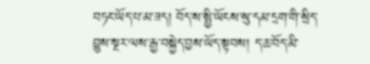བཏང་ཡོད་པ་མ་ཟད། བོད་ས་སྤྱི་ཡོངས་སུ་དམ་དྲག་གི་སྲིད་བྱུས་སྔར་ལས་རྒྱ་བསྐྱེད་བྱས་ཡོད་སྟབས། ད་ཆ་བོད་མི་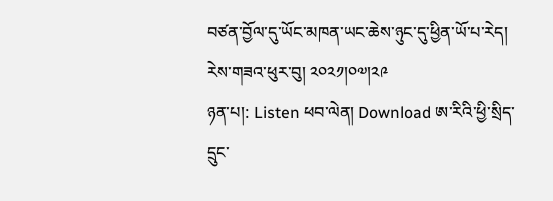བཙན་བྱོལ་དུ་ཡོང་མཁན་ཡང་ཆེས་ཉུང་དུ་ཕྱིན་ཡོ་པ་རེད།
རེས་གཟའ་ཕུར་བུ། ༢༠༢༡།༠༧།༢༩
ཉན་པ།: Listen ཕབ་ལེན། Download ཨ་རིའི་ཕྱི་སྲིད་དྲུང་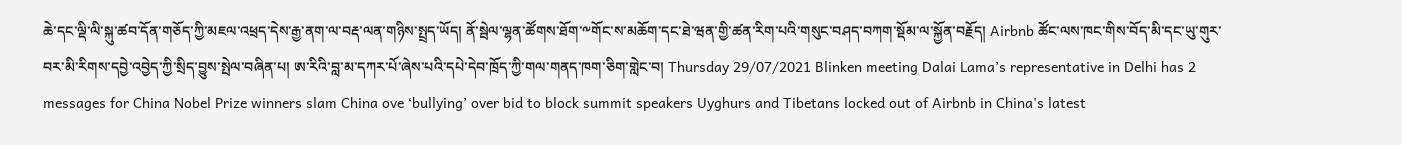ཆེ་དང་ལྡི་ལི་སྐུ་ཚབ་དོན་གཅོད་ཀྱི་མཇལ་འཕྲད་དེས་རྒྱ་ནག་ལ་བརྡ་ལན་གཉིས་སྤྲད་ཡོད། ནོ་སྦེལ་ལྷན་ཚོགས་ཐོག་༸གོང་ས་མཆོག་དང་ཐེ་ཝན་གྱི་ཚན་རིག་པའི་གསུང་བཤད་བཀག་སྡོམ་ལ་སྐྱོན་བརྗོད། Airbnb ཚོང་ལས་ཁང་གིས་བོད་མི་དང་ཡུ་གུར་བར་མི་རིགས་དབྱེ་འབྱེད་ཀྱི་སྲིད་བྱུས་སྤེལ་བཞིན་པ། ཨ་རིའི་བླ་མ་དཀར་པོ་ཞེས་པའི་དཔེ་དེབ་ཁྲོད་ཀྱི་གལ་གནད་ཁག་ཅིག་གླེང་བ། Thursday 29/07/2021 Blinken meeting Dalai Lama’s representative in Delhi has 2 messages for China Nobel Prize winners slam China ove ‘bullying’ over bid to block summit speakers Uyghurs and Tibetans locked out of Airbnb in China's latest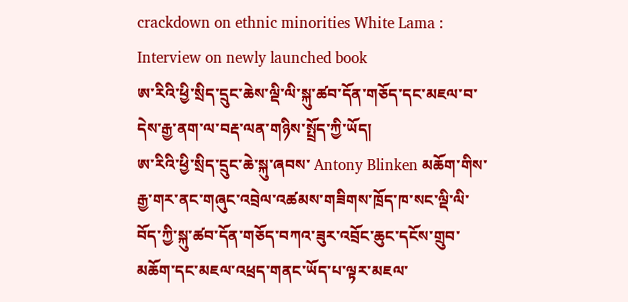crackdown on ethnic minorities White Lama : Interview on newly launched book
ཨ་རིའི་ཕྱི་སྲིད་དྲུང་ཆེས་ལྡི་ལི་སྐུ་ཚབ་དོན་གཅོད་དང་མཇལ་བ་དེས་རྒྱ་ནག་ལ་བརྡ་ལན་གཉིས་སྤྲོད་ཀྱི་ཡོད།
ཨ་རིའི་ཕྱི་སྲིད་དྲུང་ཆེ་སྐུ་ཞབས་ Antony Blinken མཆོག་གིས་རྒྱ་གར་ནང་གཞུང་འབྲེལ་འཚམས་གཟིགས་ཁྲོད་ཁ་སང་ལྡི་ལི་བོད་ཀྱི་སྐུ་ཚབ་དོན་གཅོད་བཀའ་ཟུར་འབྲོང་ཆུང་དངོས་གྲུབ་མཆོག་དང་མཇལ་འཕྲད་གནང་ཡོད་པ་ལྟར་མཇལ་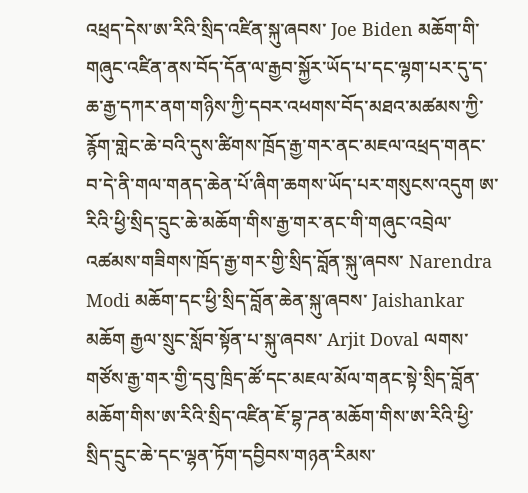འཕྲད་དེས་ཨ་རིའི་སྲིད་འཛིན་སྐུ་ཞབས་ Joe Biden མཆོག་གི་གཞུང་འཛིན་ནས་བོད་དོན་ལ་རྒྱབ་སྐྱོར་ཡོད་པ་དང་ལྷག་པར་དུ་ད་ཆ་རྒྱ་དཀར་ནག་གཉིས་ཀྱི་དབར་འཕགས་བོད་མཐའ་མཚམས་ཀྱི་རྙོག་གླེང་ཆེ་བའི་དུས་ཚིགས་ཁྲོད་རྒྱ་གར་ནང་མཇལ་འཕྲད་གནང་བ་དེ་ནི་གལ་གནད་ཆེན་པོ་ཞིག་ཆགས་ཡོད་པར་གསུངས་འདུག ཨ་རིའི་ཕྱི་སྲིད་དྲུང་ཆེ་མཆོག་གིས་རྒྱ་གར་ནང་གི་གཞུང་འབྲེལ་འཚམས་གཟིགས་ཁྲོད་རྒྱ་གར་གྱི་སྲིད་བློན་སྐུ་ཞབས་ Narendra Modi མཆོག་དང་ཕྱི་སྲིད་བློན་ཆེན་སྐུ་ཞབས་ Jaishankar མཆོག རྒྱལ་སྲུང་སློབ་སྟོན་པ་སྐུ་ཞབས་ Arjit Doval ལགས་གཙོས་རྒྱ་གར་གྱི་དབུ་ཁྲིད་ཚོ་དང་མཇལ་མོལ་གནང་སྟེ་སྲིད་བློན་མཆོག་གིས་ཨ་རིའི་སྲིད་འཛིན་ཇོ་བྷ་ཌན་མཆོག་གིས་ཨ་རིའི་ཕྱི་སྲིད་དྲུང་ཆེ་དང་ལྷན་ཏོག་དབྱིབས་གཉན་རིམས་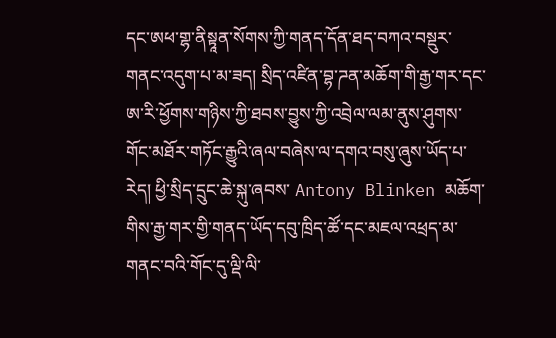དང་ཨཕ་གྷ་ནིསྟཱན་སོགས་ཀྱི་གནད་དོན་ཐད་བཀའ་བསྡུར་གནང་འདུག་པ་མ་ཟད། སྲིད་འཛིན་བྷ་ཌན་མཆོག་གི་རྒྱ་གར་དང་ཨ་རི་ཕྱོགས་གཉིས་ཀྱི་ཐབས་བྱུས་ཀྱི་འབྲེལ་ལམ་ནུས་ཤུགས་གོང་མཐོར་གཏོང་རྒྱུའི་ཞལ་བཞེས་ལ་དགའ་བསུ་ཞུས་ཡོད་པ་རེད། ཕྱི་སྲིད་དྲུང་ཆེ་སྐུ་ཞབས་ Antony Blinken མཆོག་གིས་རྒྱ་གར་གྱི་གནད་ཡོད་དབུ་ཁྲིད་ཚོ་དང་མཇལ་འཕྲད་མ་གནང་བའི་གོང་དུ་ལྡི་ལི་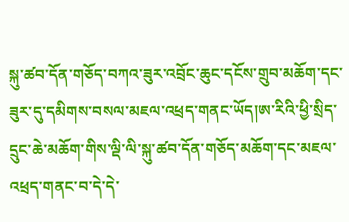སྐུ་ཚབ་དོན་གཅོད་བཀའ་ཟུར་འབྲོང་ཆུང་དངོས་གྲུབ་མཆོག་དང་ཟུར་དུ་དམིགས་བསལ་མཇལ་འཕྲད་གནང་ཡོད།ཨ་རིའི་ཕྱི་སྲིད་དྲུང་ཆེ་མཆོག་གིས་ལྡི་ལི་སྐུ་ཚབ་དོན་གཅོད་མཆོག་དང་མཇལ་འཕྲད་གནང་བ་དེ་དེ་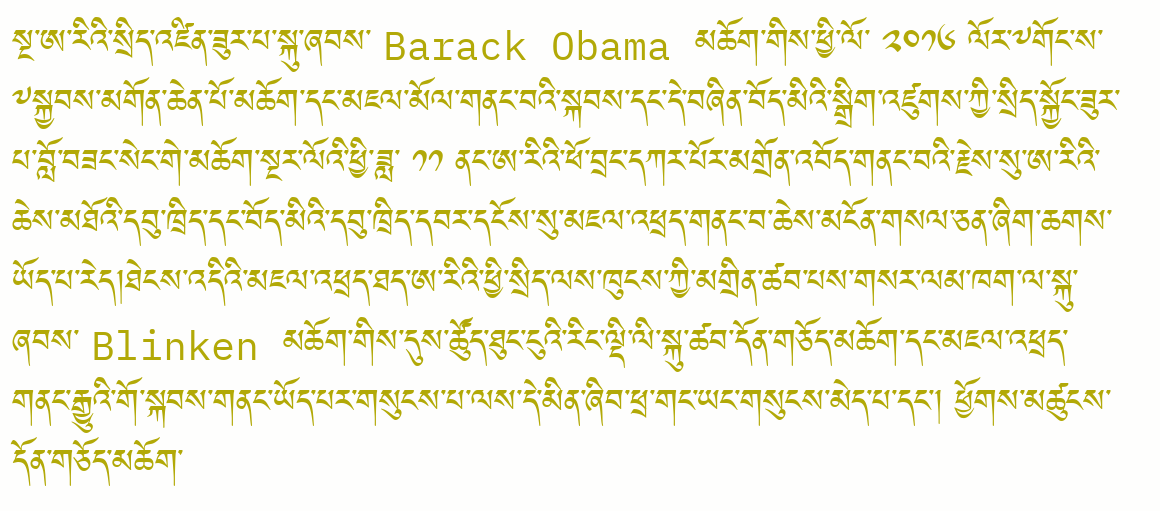སྔ་ཨ་རིའི་སྲིད་འཛིན་ཟུར་པ་སྐུ་ཞབས་ Barack Obama མཆོག་གིས་ཕྱི་ལོ་ ༢༠༡༦ ལོར་༸གོང་ས་༸སྐྱབས་མགོན་ཆེན་པོ་མཆོག་དང་མཇལ་མོལ་གནང་བའི་སྐབས་དང་དེ་བཞིན་བོད་མིའི་སྒྲིག་འཛུགས་ཀྱི་སྲིད་སྐྱོང་ཟུར་པ་བློ་བཟང་སེང་གེ་མཆོག་སྔར་ལོའི་ཕྱི་ཟླ་ ༡༡ ནང་ཨ་རིའི་ཕོ་བྲང་དཀར་པོར་མགྲོན་འབོད་གནང་བའི་རྗེས་སུ་ཨ་རིའི་ཆེས་མཐོའི་དབུ་ཁྲིད་དང་བོད་མིའི་དབུ་ཁྲིད་དབར་དངོས་སུ་མཇལ་འཕྲད་གནང་བ་ཆེས་མངོན་གསལ་ཅན་ཞིག་ཆགས་ཡོད་པ་རེད།ཐེངས་འདིའི་མཇལ་འཕྲད་ཐད་ཨ་རིའི་ཕྱི་སྲིད་ལས་ཁུངས་ཀྱི་མགྲིན་ཚབ་པས་གསར་ལམ་ཁག་ལ་སྐུ་ཞབས་ Blinken མཆོག་གིས་དུས་ཚོུད་ཐུང་ངུའི་རིང་ལྡི་ལི་སྐུ་ཚབ་དོན་གཅོད་མཆོག་དང་མཇལ་འཕྲད་གནང་རྒྱུའི་གོ་སྐབས་གནང་ཡོད་པར་གསུངས་པ་ལས་དེ་མིན་ཞིབ་ཕྲ་གང་ཡང་གསུངས་མེད་པ་དང་། ཕྱོགས་མཚུངས་དོན་གཅོད་མཆོག་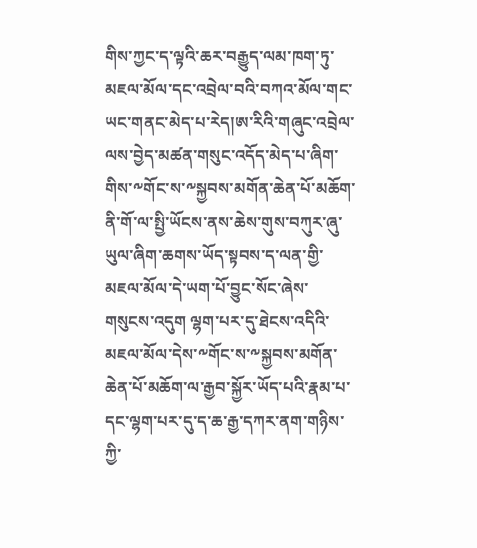གིས་ཀྱང་ད་ལྟའི་ཆར་བརྒྱུད་ལམ་ཁག་ཏུ་མཇལ་མོལ་དང་འབྲེལ་བའི་བཀའ་མོལ་གང་ཡང་གནང་མེད་པ་རེད།ཨ་རིའི་གཞུང་འབྲེལ་ལས་བྱེད་མཚན་གསུང་འདོད་མེད་པ་ཞིག་གིས་༸གོང་ས་༸སྐྱབས་མགོན་ཆེན་པོ་མཆོག་ནི་གོ་ལ་སྤྱི་ཡོངས་ནས་ཆེས་གུས་བཀུར་ཞུ་ཡུལ་ཞིག་ཆགས་ཡོད་སྟབས་ད་ལན་གྱི་མཇལ་མོལ་དེ་ཡག་པོ་བྱུང་སོང་ཞེས་གསུངས་འདུག ལྷག་པར་དུ་ཐེངས་འདིའི་མཇལ་མོལ་དེས་༸གོང་ས་༸སྐྱབས་མགོན་ཆེན་པོ་མཆོག་ལ་རྒྱབ་སྐྱོར་ཡོད་པའི་རྣམ་པ་དང་ལྷག་པར་དུ་ད་ཆ་རྒྱ་དཀར་ནག་གཉིས་ཀྱི་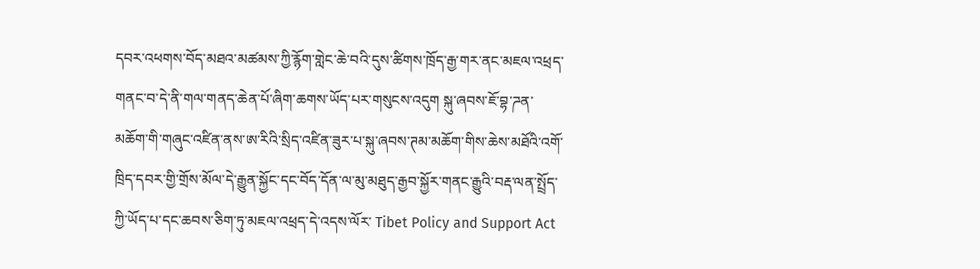དབར་འཕགས་བོད་མཐའ་མཚམས་ཀྱི་རྙོག་གླེང་ཆེ་བའི་དུས་ཚིགས་ཁྲོད་རྒྱ་གར་ནང་མཇལ་འཕྲད་གནང་བ་དེ་ནི་གལ་གནད་ཆེན་པོ་ཞིག་ཆགས་ཡོད་པར་གསུངས་འདུག སྐུ་ཞབས་ཇོ་བྷ་ཌན་མཆོག་གི་གཞུང་འཛིན་ནས་ཨ་རིའི་སྲིད་འཛིན་ཟུར་པ་སྐུ་ཞབས་ཊམ་མཆོག་གིས་ཆེས་མཐོའི་འགོ་ཁྲིད་དབར་གྱི་གྲོས་མོལ་དེ་རྒྱུན་སྐྱོང་དང་བོད་དོན་ལ་མུ་མཐུད་རྒྱབ་སྐྱོར་གནང་རྒྱུའི་བརྡ་ལན་སྤྲོད་ཀྱི་ཡོད་པ་དང་ཆབས་ཅིག་ཏུ་མཇལ་འཕྲད་དེ་འདས་ལོར་ Tibet Policy and Support Act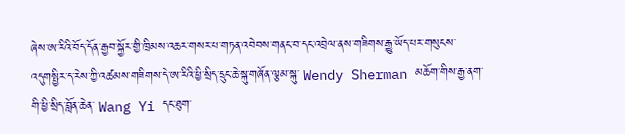ཞེས་ཨ་རིའི་བོད་དོན་རྒྱབ་སྐྱོར་གྱི་ཁྲིམས་འཆར་གསར་པ་གཏན་འབེབས་གནང་བ་དང་འབྲེལ་ནས་གཟིགས་རྒྱུ་ཡོད་པར་གསུངས་འདུགསྤྱིར་ད་རེས་ཀྱི་འཚམས་གཟིགས་དེ་ཨ་རིའི་ཕྱི་སྲིད་དྲུང་ཆེ་སྐུ་གཞོན་ལྕམ་སྐུ་ Wendy Sherman མཆོག་གིས་རྒྱ་ནག་གི་ཕྱི་སྲིད་བློན་ཆེན་ Wang Yi དང་ཐུག་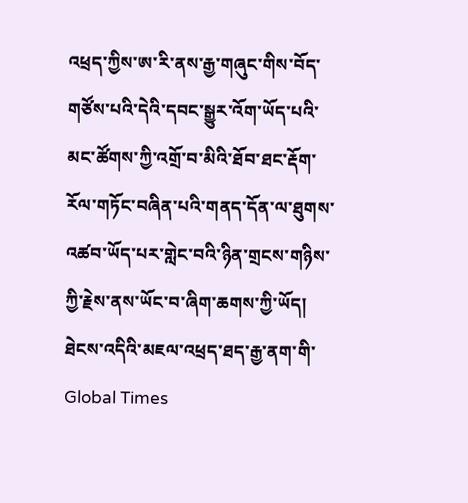འཕྲད་ཀྱིས་ཨ་རི་ནས་རྒྱ་གཞུང་གིས་བོད་གཙོས་པའི་དེའི་དབང་སྒྱུར་འོག་ཡོད་པའི་མང་ཚོགས་ཀྱི་འགྲོ་བ་མིའི་ཐོབ་ཐང་རྡོག་རོལ་གཏོང་བཞིན་པའི་གནད་དོན་ལ་ཐུགས་འཚབ་ཡོད་པར་གླེང་བའི་ཉིན་གྲངས་གཉིས་ཀྱི་རྗེས་ནས་ཡོང་བ་ཞིག་ཆགས་ཀྱི་ཡོད། ཐེངས་འདིའི་མཇལ་འཕྲད་ཐད་རྒྱ་ནག་གི་ Global Times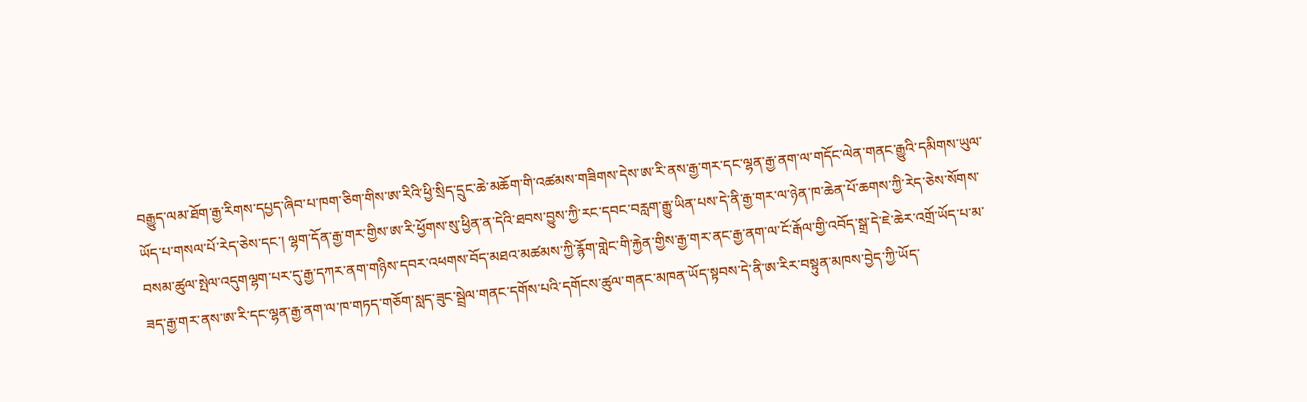བརྒྱུད་ལམ་ཐོག་རྒྱ་རིགས་དཔྱད་ཞིབ་པ་ཁག་ཅིག་གིས་ཨ་རིའི་ཕྱི་སྲིད་དྲུང་ཆེ་མཆོག་གི་འཚམས་གཟིགས་དེས་ཨ་རི་ནས་རྒྱ་གར་དང་ལྷན་རྒྱ་ནག་ལ་གདོང་ལེན་གནང་རྒྱུའི་དམིགས་ཡུལ་ཡོད་པ་གསལ་པོ་རེད་ཅེས་དང་། ལྷག་དོན་རྒྱ་གར་གྱིས་ཨ་རི་ཕྱོགས་སུ་ཕྱིན་ན་དེའི་ཐབས་བྱུས་ཀྱི་རང་དབང་བརླག་རྒྱུ་ཡིན་པས་དེ་ནི་རྒྱ་གར་ལ་ཉེན་ཁ་ཆེན་པོ་ཆགས་ཀྱི་རེད་ཅེས་སོགས་བསམ་ཚུལ་སྤེལ་འདུགལྷག་པར་དུ་རྒྱ་དཀར་ནག་གཉིས་དབར་འཕགས་བོད་མཐའ་མཚམས་ཀྱི་རྙོག་གླེང་གི་རྐྱེན་གྱིས་རྒྱ་གར་ནང་རྒྱ་ནག་ལ་ངོ་རྒོལ་གྱི་འབོད་སྒྲ་དེ་ཇེ་ཆེར་འགྲོ་ཡོད་པ་མ་ཟད་རྒྱ་གར་ནས་ཨ་རི་དང་ལྷན་རྒྱ་ནག་ལ་ཁ་གཏད་གཅོག་སླད་ཟུང་སྦྲེལ་གནང་དགོས་པའི་དགོངས་ཚུལ་གནང་མཁན་ཡོད་སྟབས་དེ་ནི་ཨ་རིར་བསྟུན་མཁས་བྱེད་ཀྱི་ཡོད་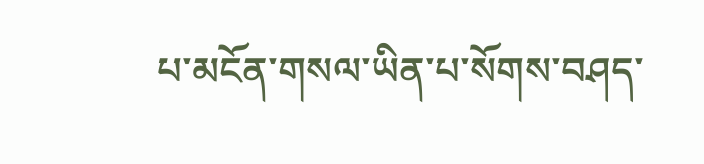པ་མངོན་གསལ་ཡིན་པ་སོགས་བཤད་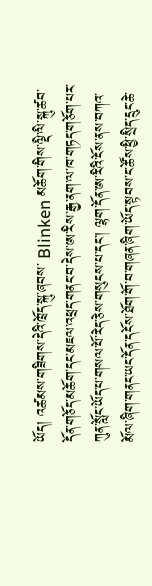ཡོད། འཚམས་གཟིགས་དེའི་ཁྲོད་སྐུ་ཞབས་ Blinken མཆོག་གིས་ལྡི་ལི་སྐུ་ཚབ་དོན་གཅོད་མཆོག་དང་མཇལ་འཕྲད་གནང་བ་དེས་ཨ་རིས་རྒྱ་ནག་ལ་ཁ་གཏད་གཅོག་པར་ཀུན་སློང་ཡོད་པ་གསལ་པོ་རེད་ཅེས་གསུངས་པ་དང་། ལྷག་དོན་ཨ་རིའི་ངོས་ནས་བཀའ་མོལ་ཞིག་གནང་ཡང་དོན་དངོས་ཐོག་གོ་བ་གཞན་ཞིག་ཡོད་སྟབས་ང་ཚོས་ཕྱི་སྲིད་དྲུང་ཆེ་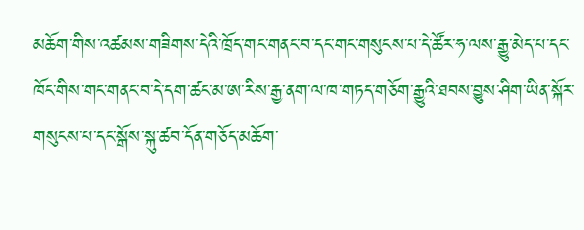མཆོག་གིས་འཚམས་གཟིགས་དེའི་ཁྲོད་གང་གནང་བ་དང་གང་གསུངས་པ་དེ་ཚོར་ཧ་ལས་རྒྱུ་མེད་པ་དང་ཁོང་གིས་གང་གནང་བ་དེ་དག་ཚང་མ་ཨ་རིས་རྒྱ་ནག་ལ་ཁ་གཏད་གཅོག་རྒྱུའི་ཐབས་བྱུས་ཤིག་ཡིན་སྐོར་གསུངས་པ་དང་སྒོས་སྐུ་ཚབ་དོན་གཅོད་མཆོག་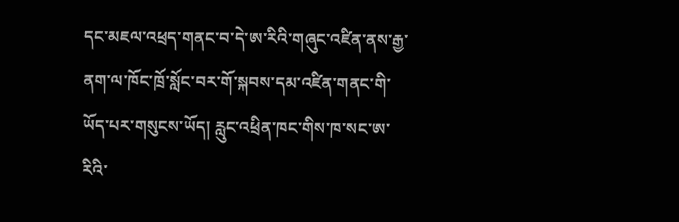དང་མཇལ་འཕྲད་གནང་བ་དེ་ཨ་རིའི་གཞུང་འཛིན་ནས་རྒྱ་ནག་ལ་ཁོང་ཁྲོ་སློང་བར་གོ་སྐབས་དམ་འཛིན་གནང་གི་ཡོད་པར་གསུངས་ཡོད། རླུང་འཕྲིན་ཁང་གིས་ཁ་སང་ཨ་རིའི་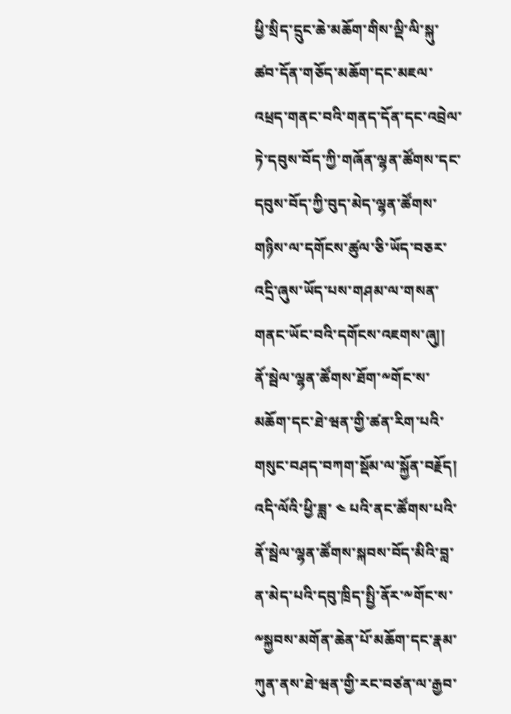ཕྱི་སྲིད་དྲུང་ཆེ་མཆོག་གིས་ལྡི་ལི་སྐུ་ཚབ་དོན་གཅོད་མཆོག་དང་མཇལ་འཕྲད་གནང་བའི་གནད་དོན་དང་འབྲེལ་ཏེ་དབུས་བོད་ཀྱི་གཞོན་ལྷན་ཚོགས་དང་དབུས་བོད་ཀྱི་བུད་མེད་ལྷན་ཚོགས་གཉིས་ལ་དགོངས་ཚུལ་ཅི་ཡོད་བཅར་འདྲི་ཞུས་ཡོད་པས་གཤམ་ལ་གསན་གནང་ཡོང་བའི་དགོངས་འཇགས་ཞུ།།
ནོ་སྦེལ་ལྷན་ཚོགས་ཐོག་༸གོང་ས་མཆོག་དང་ཐེ་ཝན་གྱི་ཚན་རིག་པའི་གསུང་བཤད་བཀག་སྡོམ་ལ་སྐྱོན་བརྗོད།
འདི་ལོའི་ཕྱི་ཟླ་ ༤ པའི་ནང་ཚོགས་པའི་ནོ་སྦེལ་ལྷན་ཚོགས་སྐབས་བོད་མིའི་བླ་ན་མེད་པའི་དབུ་ཁྲིད་སྤྱི་ནོར་༸གོང་ས་༸སྐྱབས་མགོན་ཆེན་པོ་མཆོག་དང་རྣམ་ཀུན་ནས་ཐེ་ཝན་གྱི་རང་བཙན་ལ་རྒྱབ་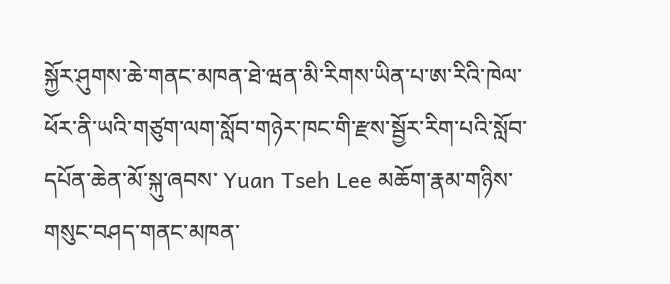སྐྱོར་ཤུགས་ཆེ་གནང་མཁན་ཐེ་ཝན་མི་རིགས་ཡིན་པ་ཨ་རིའི་ཁེལ་ཕོར་ནི་ཡའི་གཙུག་ལག་སློབ་གཉེར་ཁང་གི་རྫས་སྦྱོར་རིག་པའི་སློབ་དཔོན་ཆེན་མོ་སྐུ་ཞབས་ Yuan Tseh Lee མཆོག་རྣམ་གཉིས་གསུང་བཤད་གནང་མཁན་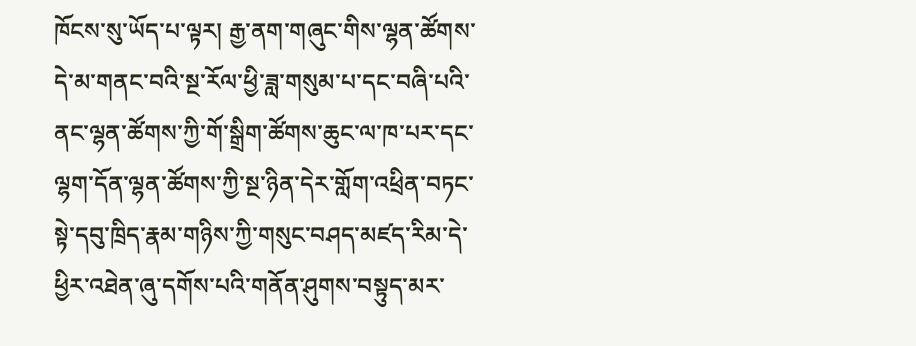ཁོངས་སུ་ཡོད་པ་ལྟར། རྒྱ་ནག་གཞུང་གིས་ལྷན་ཚོགས་དེ་མ་གནང་བའི་སྔ་རོལ་ཕྱི་ཟླ་གསུམ་པ་དང་བཞི་པའི་ནང་ལྷན་ཚོགས་ཀྱི་གོ་སྒྲིག་ཚོགས་ཆུང་ལ་ཁ་པར་དང་ལྷག་དོན་ལྷན་ཚོགས་ཀྱི་སྔ་ཉིན་དེར་གློག་འཕྲིན་བཏང་སྟེ་དབུ་ཁྲིད་རྣམ་གཉིས་ཀྱི་གསུང་བཤད་མཛད་རིམ་དེ་ཕྱིར་འཐེན་ཞུ་དགོས་པའི་གནོན་ཤུགས་བསྟུད་མར་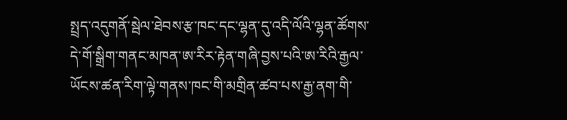སྤྲད་འདུགནོ་སྦེལ་ཐེབས་རྩ་ཁང་དང་ལྷན་དུ་འདི་ལོའི་ལྷན་ཚོགས་དེ་གོ་སྒྲིག་གནང་མཁན་ཨ་རིར་རྟེན་གཞི་བྱས་པའི་ཨ་རིའི་རྒྱལ་ཡོངས་ཚན་རིག་ལྟེ་གནས་ཁང་གི་མགྲིན་ཚབ་པས་རྒྱ་ནག་གི་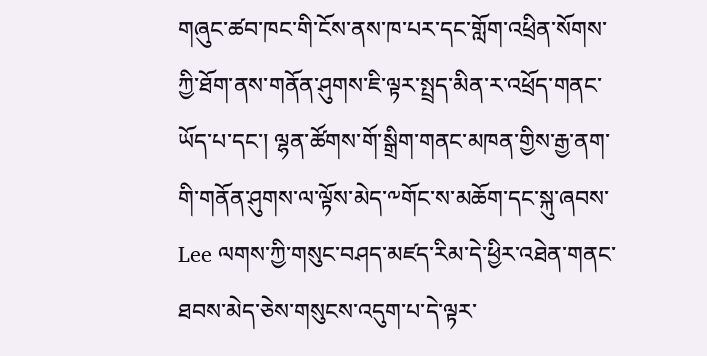གཞུང་ཚབ་ཁང་གི་ངོས་ནས་ཁ་པར་དང་གློག་འཕྲིན་སོགས་ཀྱི་ཐོག་ནས་གནོན་ཤུགས་ཇི་ལྟར་སྤྲད་མིན་ར་འཕྲོད་གནང་ཡོད་པ་དང་། ལྷན་ཚོགས་གོ་སྒྲིག་གནང་མཁན་གྱིས་རྒྱ་ནག་གི་གནོན་ཤུགས་ལ་ལྟོས་མེད་༸གོང་ས་མཆོག་དང་སྐུ་ཞབས་ Lee ལགས་ཀྱི་གསུང་བཤད་མཛད་རིམ་དེ་ཕྱིར་འཐེན་གནང་ཐབས་མེད་ཅེས་གསུངས་འདུག་པ་དེ་ལྟར་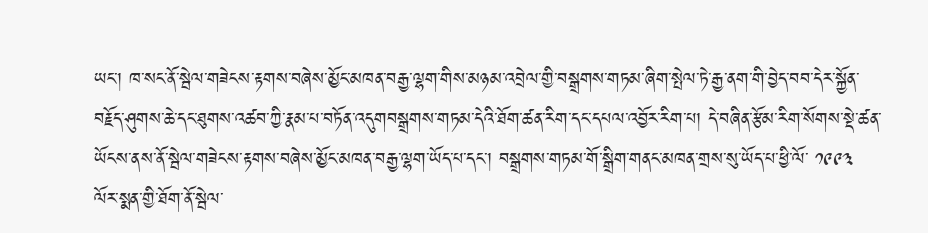ཡང་། ཁ་སང་ནོ་སྦེལ་གཟེངས་རྟགས་བཞེས་མྱོང་མཁན་བརྒྱ་ལྷག་གིས་མཉམ་འབྲེལ་གྱི་བསྒྲགས་གཏམ་ཞིག་སྤེལ་ཏེ་རྒྱ་ནག་གི་བྱེད་བབ་དེར་སྐྱོན་བརྗོད་ཤུགས་ཆེ་དང་ཐུགས་འཚབ་ཀྱི་རྣམ་པ་བཏོན་འདུགབསྒྲགས་གཏམ་དེའི་ཐོག་ཚན་རིག་དང་དཔལ་འབྱོར་རིག་པ། དེ་བཞིན་རྩོམ་རིག་སོགས་སྡེ་ཚན་ཡོངས་ནས་ནོ་སྦེལ་གཟེངས་རྟགས་བཞེས་མྱོང་མཁན་བརྒྱ་ལྷག་ཡོད་པ་དང་། བསྒྲགས་གཏམ་གོ་སྒྲིག་གནང་མཁན་གྲས་སུ་ཡོད་པ་ཕྱི་ལོ་ ༡༩༩༣ ལོར་སྨན་གྱི་ཐོག་ནོ་སྦེལ་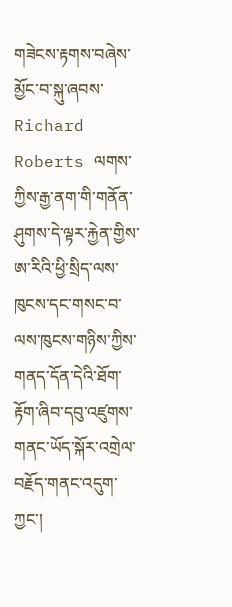གཟེངས་རྟགས་བཞེས་མྱོང་བ་སྐུ་ཞབས་ Richard Roberts ལགས་ཀྱིས་རྒྱ་ནག་གི་གནོན་ཤུགས་དེ་ལྟར་རྐྱེན་གྱིས་ཨ་རིའི་ཕྱི་སྲིད་ལས་ཁུངས་དང་གསང་བ་ལས་ཁུངས་གཉིས་ཀྱིས་གནད་དོན་དེའི་ཐོག་རྟོག་ཞིབ་དབུ་འཛུགས་གནང་ཡོད་སྐོར་འགྲེལ་བརྗོད་གནང་འདུག་ཀྱང་།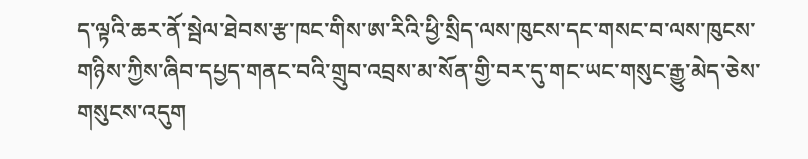ད་ལྟའི་ཆར་ནོ་སྦེལ་ཐེབས་རྩ་ཁང་གིས་ཨ་རིའི་ཕྱི་སྲིད་ལས་ཁུངས་དང་གསང་བ་ལས་ཁུངས་གཉིས་ཀྱིས་ཞིབ་དཔྱད་གནང་བའི་གྲུབ་འབྲས་མ་སོན་གྱི་བར་དུ་གང་ཡང་གསུང་རྒྱུ་མེད་ཅེས་གསུངས་འདུག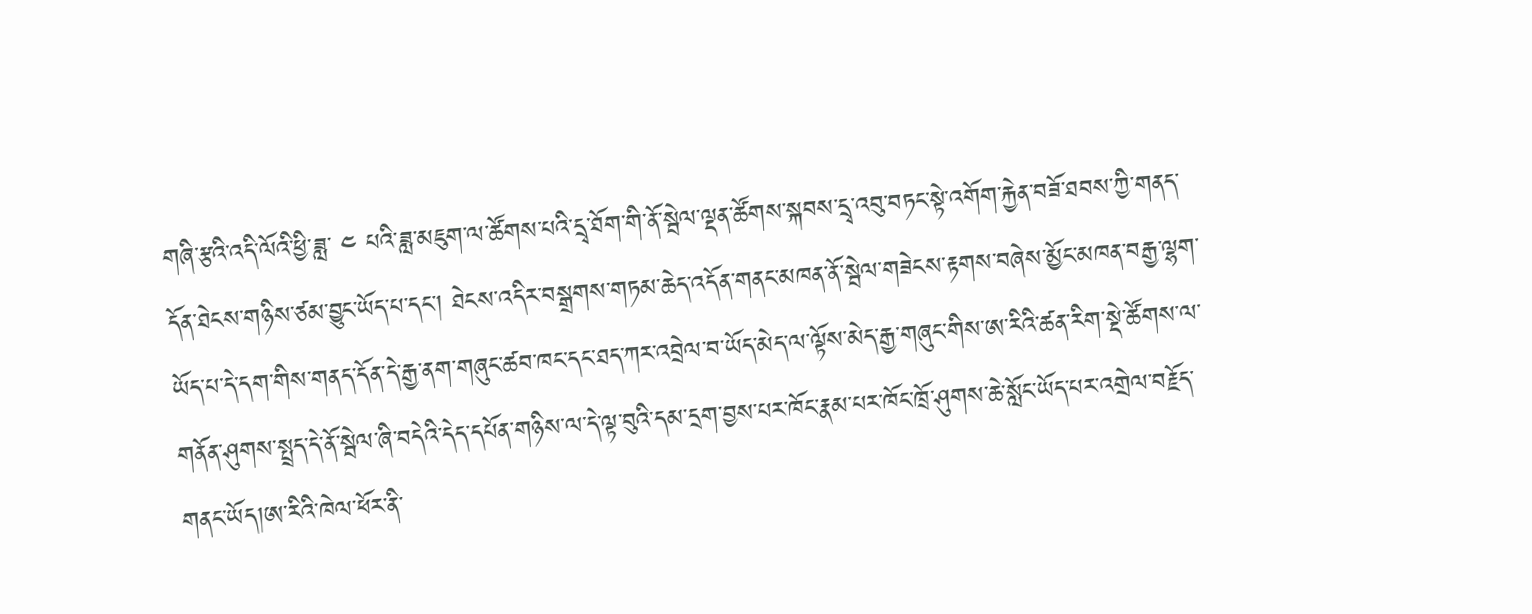གཞི་རྩའི་འདི་ལོའི་ཕྱི་ཟླ་ ༤ པའི་ཟླ་མཇུག་ལ་ཚོགས་པའི་དྲྭ་ཐོག་གི་ནོ་སྦེལ་ལྡན་ཚོགས་སྐབས་དྲྭ་འབུ་བཏང་སྟེ་འགོག་རྐྱེན་བཟོ་ཐབས་ཀྱི་གནད་དོན་ཐེངས་གཉིས་ཙམ་བྱུང་ཡོད་པ་དང་། ཐེངས་འདིར་བསྒྲགས་གཏམ་ཆེད་འདོན་གནང་མཁན་ནོ་སྦེལ་གཟེངས་རྟགས་བཞེས་མྱོང་མཁན་བརྒྱ་ལྷག་ཡོད་པ་དེ་དག་གིས་གནད་དོན་དེ་རྒྱ་ནག་གཞུང་ཚབ་ཁང་དང་ཐད་ཀར་འབྲེལ་བ་ཡོད་མེད་ལ་ལྟོས་མེད་རྒྱ་གཞུང་གིས་ཨ་རིའི་ཚན་རིག་སྡེ་ཚོགས་ལ་གནོན་ཤུགས་སྤྲད་དེ་ནོ་སྦེལ་ཞི་བདེའི་དེད་དཔོན་གཉིས་ལ་དེ་ལྟ་བུའི་དམ་དྲག་བྱས་པར་ཁོང་རྣམ་པར་ཁོང་ཁྲོ་ཤུགས་ཆེ་སློང་ཡོད་པར་འགྲེལ་བརྗོད་གནང་ཡོད།ཨ་རིའི་ཁེལ་ཕོར་ནི་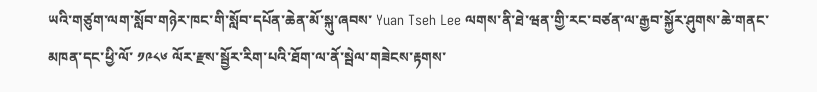ཡའི་གཙུག་ལག་སློབ་གཉེར་ཁང་གི་སློབ་དཔོན་ཆེན་མོ་སྐུ་ཞབས་ Yuan Tseh Lee ལགས་ནི་ཐེ་ཝན་གྱི་རང་བཙན་ལ་རྒྱབ་སྐྱོར་ཤུགས་ཆེ་གནང་མཁན་དང་ཕྱི་ལོ་ ༡༩༨༦ ལོར་རྫས་སྦྱོར་རིག་པའི་ཐོག་ལ་ནོ་སྦེལ་གཟེངས་རྟགས་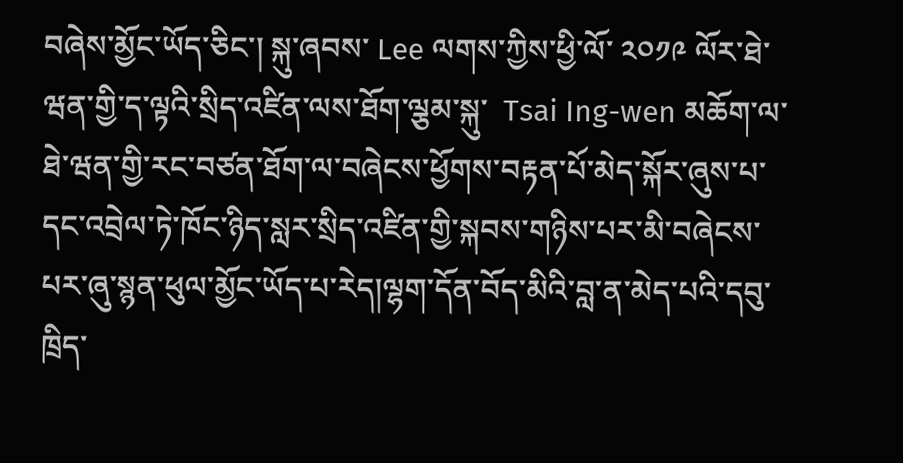བཞེས་མྱོང་ཡོད་ཅིང་། སྐུ་ཞབས་ Lee ལགས་ཀྱིས་ཕྱི་ལོ་ ༢༠༡༩ ལོར་ཐེ་ཝན་གྱི་ད་ལྟའི་སྲིད་འཛིན་ལས་ཐོག་ལྕམ་སྐུ་  Tsai Ing-wen མཆོག་ལ་ཐེ་ཝན་གྱི་རང་བཙན་ཐོག་ལ་བཞེངས་ཕྱོགས་བརྟན་པོ་མེད་སྐོར་ཞུས་པ་དང་འབྲེལ་ཏེ་ཁོང་ཉིད་སླར་སྲིད་འཛིན་གྱི་སྐབས་གཉིས་པར་མི་བཞེངས་པར་ཞུ་སྙན་ཕུལ་མྱོང་ཡོད་པ་རེད།ལྷག་དོན་བོད་མིའི་བླ་ན་མེད་པའི་དབུ་ཁྲིད་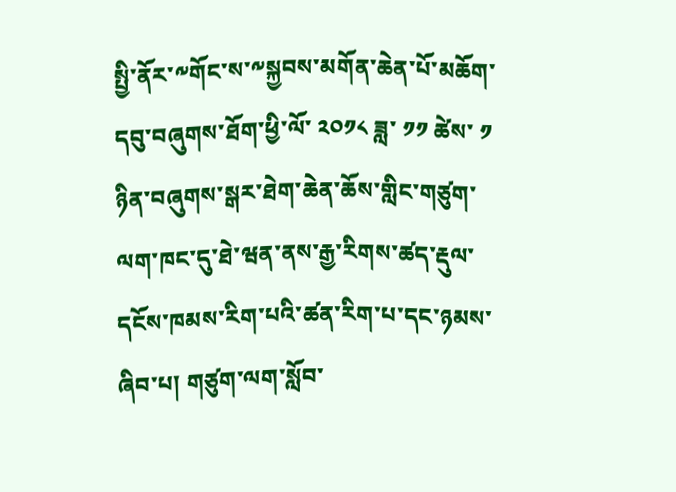སྤྱི་ནོར་༸གོང་ས་༸སྐྱབས་མགོན་ཆེན་པོ་མཆོག་དབུ་བཞུགས་ཐོག་ཕྱི་ལོ་ ༢༠༡༨ ཟླ་ ༡༡ ཚེས་ ༡ ཉིན་བཞུགས་སྒར་ཐེག་ཆེན་ཆོས་གླིང་གཙུག་ལག་ཁང་དུ་ཐེ་ཝན་ནས་རྒྱ་རིགས་ཚད་རྡུལ་དངོས་ཁམས་རིག་པའི་ཚན་རིག་པ་དང་ཉམས་ཞིབ་པ། གཙུག་ལག་སློབ་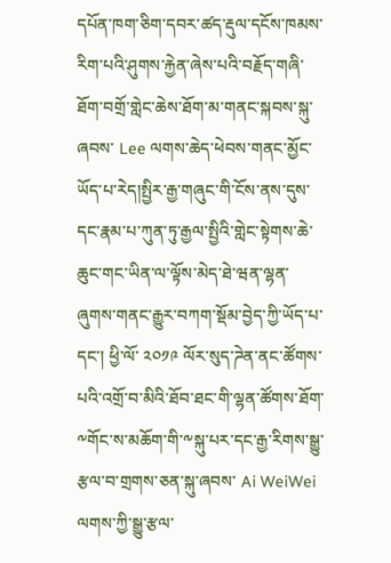དཔོན་ཁག་ཅིག་དབར་ཚད་རྡུལ་དངོས་ཁམས་རིག་པའི་ཤུགས་རྐྱེན་ཞེས་པའི་བརྗོད་གཞི་ཐོག་བགྲོ་གླེང་ཆེས་ཐོག་མ་གནང་སྐབས་སྐུ་ཞབས་ Lee ལགས་ཆེད་ཕེབས་གནང་མྱོང་ཡོད་པ་རེད།སྤྱིར་རྒྱ་གཞུང་གི་ངོས་ནས་དུས་དང་རྣམ་པ་ཀུན་ཏུ་རྒྱལ་སྤྱིའི་གླེང་སྟེགས་ཆེ་ཆུང་གང་ཡིན་ལ་ལྟོས་མེད་ཐེ་ཝན་ལྷན་ཞུགས་གནང་རྒྱུར་བཀག་སྡོམ་བྱེད་ཀྱི་ཡོད་པ་དང་། ཕྱི་ལོ་ ༢༠༡༩ ལོར་སུད་ཌེན་ནང་ཚོགས་པའི་འགྲོ་བ་མིའི་ཐོབ་ཐང་གི་ལྷན་ཚོགས་ཐོག་༸གོང་ས་མཆོག་གི་༸སྐུ་པར་དང་རྒྱ་རིགས་སྒྱུ་རྩལ་བ་གྲགས་ཅན་སྐུ་ཞབས་ Ai WeiWei ལགས་ཀྱི་སྒྱུ་རྩལ་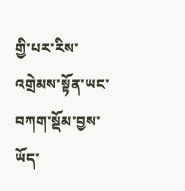གྱི་པར་རིས་འགྲེམས་སྟོན་ཡང་བཀག་སྡོམ་བྱས་ཡོད་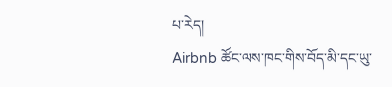པ་རེད།
Airbnb ཚོང་ལས་ཁང་གིས་བོད་མི་དང་ཡུ་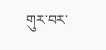གུར་བར་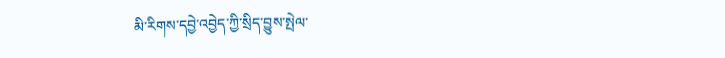མི་རིགས་དབྱེ་འབྱེད་ཀྱི་སྲིད་བྱུས་སྤེལ་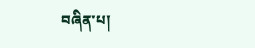བཞིན་པ།